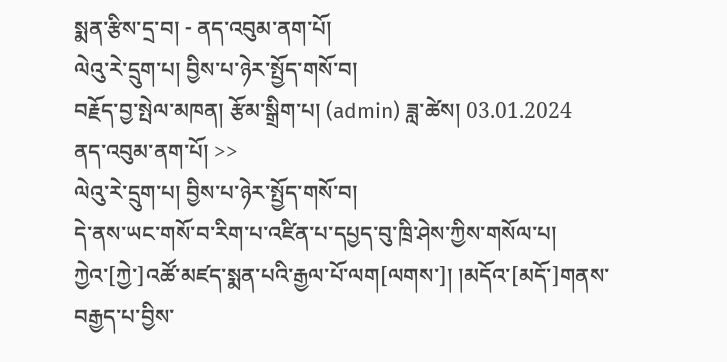སྨན་རྩིས་དྲ་བ། - ནད་འབུམ་ནག་པོ།
ལེའུ་རེ་དྲུག་པ། བྱིས་པ་ཉེར་སྤྱོད་གསོ་བ།
བརྗོད་བྱ་སྤེལ་མཁན། རྩོམ་སྒྲིག་པ། (admin) ཟླ་ཚེས། 03.01.2024
ནད་འབུམ་ནག་པོ། >>
ལེའུ་རེ་དྲུག་པ། བྱིས་པ་ཉེར་སྤྱོད་གསོ་བ།
དེ་ནས་ཡང་གསོ་བ་རིག་པ་འཛིན་པ་དཔྱད་བུ་ཁྲི་ཤེས་ཀྱིས་གསོལ་པ། ཀྱེའ་[ཀྱེ་]འཚོ་མཛད་སྨན་པའི་རྒྱལ་པོ་ལག[ལགས་]། །མདོའ་[མདོ་]གནས་བརྒྱད་པ་བྱིས་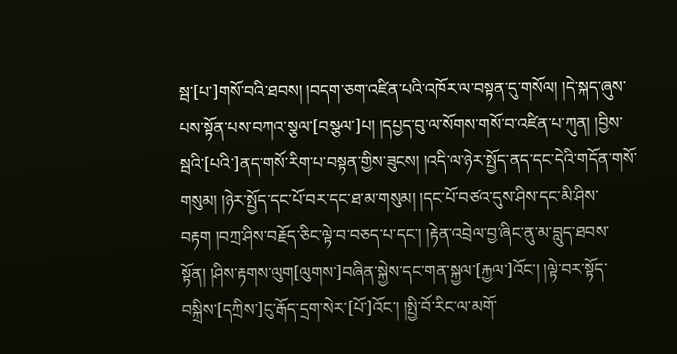སྦ་[པ་]གསོ་བའི་ཐབས། །བདག་ཅག་འཛིན་པའི་འཁོར་ལ་བསྟན་དུ་གསོལ། །དེ་སྐད་ཞུས་པས་སྟོན་པས་བཀའ་སྕལ་[བསྩལ་]པ། །དཔྱད་བུ་ལ་སོགས་གསོ་བ་འཛིན་པ་ཀུན། །བྱིས་སྦའི་[པའི་]ནད་གསོ་རིག་པ་བསྟན་གྱིས་ཟུངས། །འདི་ལ་ཉེར་སྤྱོད་ནད་དང་དེའི་གདོན་གསོ་གསུམ། །ཉེར་སྤྱོད་དང་པོ་བར་དང་ཐ་མ་གསུམ། །དང་པོ་བཙའ་དུས་ཤིས་དང་མི་ཤིས་བརྟག །བཀྲ་ཤིས་བརྗོད་ཅིང་ལྟེ་བ་བཅད་པ་དང་། །རྟེན་འབྲེལ་བྱ་ཞིང་ནུ་མ་བླུད་ཐབས་སྟོན། །ཤིས་རྟགས་ལུག[ལུགས་]བཞིན་སྐྱེས་དང་གན་སྐྱལ་[རྐྱལ་]འོང་། །ལྟེ་བར་སྟོད་བསྐྲིས་[དཀྲིས་]ངུ་རྒོད་དྲག་སེར་[པོ་]འོང་། །སྤྱི་བོ་རིང་ལ་མགོ་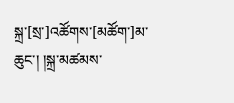སྐྲ་[སྲ་]འཚོགས་[མཚོག་]མ་ཆུང་། །སྐྲ་མཚམས་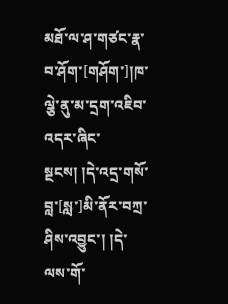མཐོ་ལ་ཤ་གཙང་རྣ་བ་ཤོག་[གཤོག་]།ཁ་ལྕེ་ནུ་མ་དྲག་འཇིབ་འདར་ཞིང་སྔངས། །དེ་འདྲ་གསོ་བླ་[སླ་]མི་ནོར་བཀྲ་ཤིས་འབྱུང་། །དེ་ལས་གོ་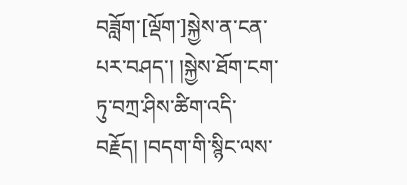བཟློག་[ལྡོག་]སྐྱེས་ན་ངན་པར་བཤད་། །སྐྱེས་ཐོག་ངག་ཏུ་བཀྲ་ཤིས་ཚིག་འདི་བརྗོད། །བདག་གི་སྙིང་ལས་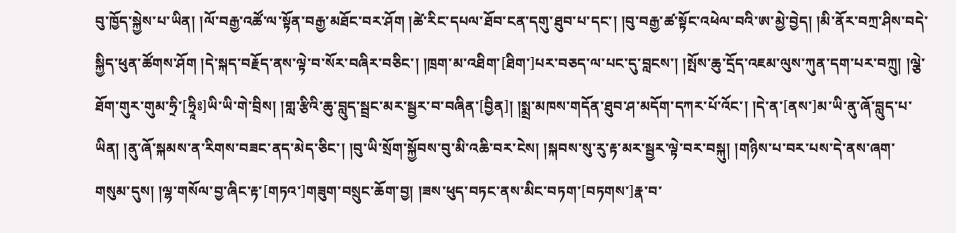བུ་ཁྱོད་སྐྱེས་པ་ཡིན། །ལོ་བརྒྱ་འཚོ་ལ་སྟོན་བརྒྱ་མཐོང་བར་ཤོག །ཚེ་རིང་དཔལ་ཐོབ་ངན་དགུ་ཐུབ་པ་དང་། །བུ་བརྒྱ་ཚ་སྟོང་འཕེལ་བའི་ཨ་མྱེ་བྱེད། །མི་ནོར་བཀྲ་ཤིས་བདེ་སྐྱིད་ཕུན་ཚོགས་ཤོག །དེ་སྐད་བརྗོད་ནས་ལྟེ་བ་སོར་བཞིར་བཅིང་། །ཁྲག་མ་འཐིག་[ཐིག་]པར་བཅད་ལ་པང་དུ་བླངས་། །སྤོས་ཆུ་དྲོད་འཇམ་ལུས་ཀུན་དག་པར་བཀྲུ། །ལྕེ་ཐོག་གུར་གུམ་ཧྲི་[ཧྲཱིཿ]ཡི་ཡི་གེ་བྲིས། །གླ་རྩིའི་ཆུ་བླུད་སྦྲང་མར་སྦྱར་བ་བཞིན་[བྱིན]། །སྨྲ་མཁས་གདོན་ཐུབ་ཤ་མདོག་དཀར་པོ་འོང་། །དེ་ན་[ནས་]མ་ཡི་ནུ་ཞོ་བླུད་པ་ཡིན། །ནུ་ཞོ་སྐམས་ན་རིགས་བཟང་ནད་མེད་ཅིང་། །བུ་ཡི་སྲོག་སྐྱོབས་བུ་མི་འཆི་བར་ངེས། །སྐབས་སུ་རུ་རྟ་མར་སྦྱར་ལྟེ་བར་བསྐུ། །གཉིས་པ་བར་པས་དེ་ནས་ཞག་གསུམ་དུས། །ལྷ་གསོལ་བྱ་ཞིང་རྟ་[གཏའ་]གཟུག་བསྲུང་ཆོག་བྱ། །ཟས་ཕུད་བཏང་ནས་མིང་བཏག་[བཏགས་]རྣ་བ་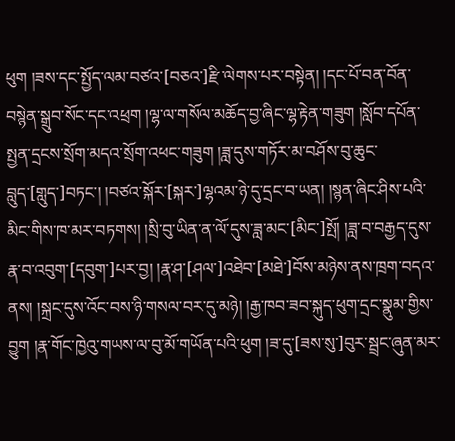ཕུག །ཟས་དང་སྤྱོད་ལམ་བཙའ་[བཅའ་]རྫི་ལེགས་པར་བསྟེན། །དང་པོ་བན་བོན་བསྙེན་སྒྲུབ་སོང་དང་འཕྲག །ལྷ་ལ་གསོལ་མཆོད་བྱ་ཞིང་ལྷ་རྟེན་གཟུག །སློབ་དཔོན་སྤྱན་དྲངས་སྲོག་མདའ་སྲོག་འཕང་གཟུག །ཟླ་དུས་གཏོར་མ་བཤོས་བུ་ཆུང་བླུད་[གླུད་]བཏང་། །བཙའ་སྐོར་[སྐར་]ལྷའམ་ཉེ་དུ་དྲང་བ་ཡན། །སྙན་ཞིང་ཤིས་པའི་མིང་གིས་ཁ་མར་བཏགས། །སྲི་བུ་ཡིན་ན་ལོ་དུས་ཟླ་མང་[མིང་]སྤོ། །ཟླ་བ་བརྒྱད་དུས་རྣ་བ་འབུག་[དབུག་]པར་བྱ། །རྣ་ཤ་[ཤལ་]འཐེབ་[མཐེ་]བོས་མཉེས་ནས་ཁྲག་བདའ་ནས། །སྐྲང་དུས་འོང་བས་ཉི་གསལ་བར་དུ་མཉེ། །རྒྱ་ཁབ་ཟབ་སྐུད་ཕུག་དྲང་སྣུམ་གྱིས་བྱུག །རྣ་གོང་ཁྱེའུ་གཡས་ལ་བུ་མོ་གཡོན་པའི་ཕུག །ཟ་དུ་[ཟས་སུ་]བུར་སྦྲང་ཞུན་མར་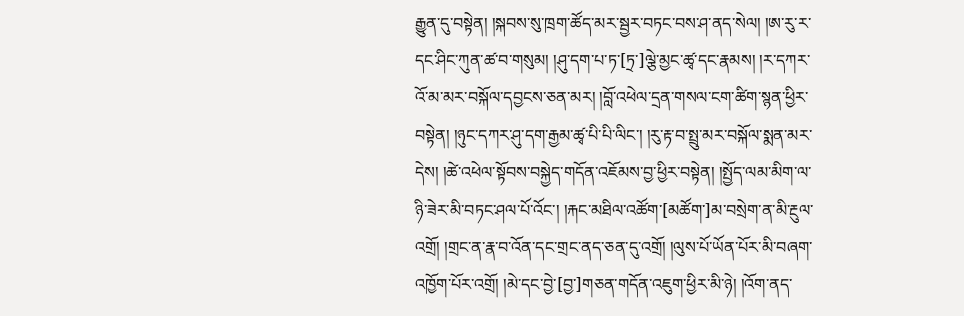རྒྱུན་དུ་བསྟེན། །སྐབས་སུ་ཁྲག་ཚོད་མར་སྦྱར་བཏང་བས་ཤ་ནད་སེལ། །ཨ་རུ་ར་དང་ཤིང་ཀུན་ཚ་བ་གསུམ། །ཤུ་དག་པ་ཏ་[ཏྲ་]ལྕེ་མྱང་ཚྭ་དང་རྣམས། །ར་དཀར་འོ་མ་མར་བསྐོལ་དབྱངས་ཅན་མར། །བློ་འཕེལ་དྲན་གསལ་ངག་ཚིག་སྙན་ཕྱིར་བསྟེན། །ཉུང་དཀར་ཤུ་དག་རྒྱམ་ཚྭ་པི་པི་ལིང་། །རུ་རྟ་བ་སྤྲུ་མར་བསྐོལ་སྨན་མར་དེས། །ཚེ་འཕེལ་སྟོབས་བསྐྱེད་གདོན་འཇོམས་བྱ་ཕྱིར་བསྟེན། །སྤྱོད་ལམ་མིག་ལ་ཉི་ཟེར་མི་བཏང་ཤལ་པོ་འོང་། །རྐང་མཐིལ་འཚོག་[མཚོག་]མ་བསྲེག་ན་མི་རྔུལ་འགྲོ། །གྲང་ན་རྣ་བ་འོན་དང་གྲང་ནད་ཅན་དུ་འགྲོ། །ལུས་པོ་ཡོན་པོར་མི་བཞག་འཁྱོག་པོར་འགྲོ། །མེ་དང་བྱེ་[བྱ་]གཅན་གདོན་འཇུག་ཕྱིར་མི་ཉེ། །འོག་ནད་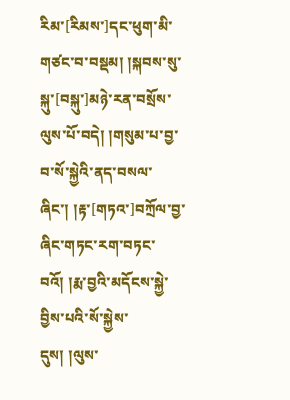རིམ་[རིམས་]དང་ཕུག་མི་གཙང་བ་བསྡམ། །སྐབས་སུ་སྐུ་[བསྐུ་]མཉེ་རན་བསྲོས་ལུས་པོ་བདེ། །གསུམ་པ་བྱ་བ་སོ་སྐྱེའི་ནད་བསལ་ཞིང་། །རྟ་[གཏའ་]བཀྲོལ་བྱ་ཞིང་གཏང་རག་བཏང་བའོ། །རྨ་བྱའི་མདོངས་སྐྱེ་བྱིས་པའི་སོ་སྐྱེས་དུས། །ལུས་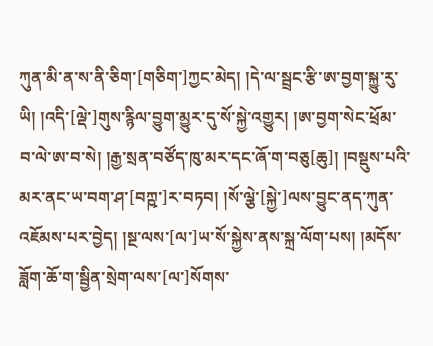ཀུན་མི་ན་ས་ནི་ཅིག་[གཅིག་]ཀྱང་མེད། །དེ་ལ་སྦྲང་རྩི་ཨ་བྱག་སྐྱུ་རུ་ཡི། །འདི་[ལྡེ་]གུས་རྙིལ་བྱུག་མྱུར་དུ་སོ་སྐྱེ་འགྱུར། །ཨ་བྱག་སེང་ཕྲོམ་བ་ལེ་ཨ་བ་སེ། །རྒྱ་སྲན་བཙོད་ཁུ་མར་དང་ཞོ་ག་བཅུ[ཆུ]། །བསྡུས་པའི་མར་ནང་ཡ་བག་ཤ་[བཀྵ་]ར་བཏབ། །སོ་ལྕེ་[སྐྱེ་]ལས་བྱུང་ནད་ཀུན་འཇོམས་པར་བྱེད། །སྔ་ལས་[ལ་]ཡ་སོ་སྐྱེས་ནས་སྐྲ་ལོག་པས། །མདོས་ཟློག་ཆོ་ག་སྦྱིན་སྲེག་ལས་[ལ་]སོགས་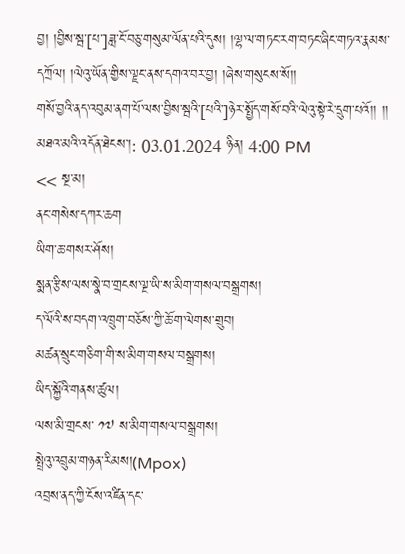བྱ། །བྱིས་སྦ་[པ་]ཟླ་ངོ་བཅུ་གསུམ་ལོན་པའི་དུས། །ལྷ་ལ་གཏང་རག་བཏང་ཞིང་གཏའ་རྣམས་དཀྲོལ། །ལེའུ་ཡོན་གྱིས་ལྗང་ནས་དགའ་བར་བྱ། །ཞེས་གསུངས་སོ།།
གསོ་བྱའི་ནད་འབུམ་ནག་པོ་ལས་བྱིས་སྦའི་[པའི་]ཉེར་སྤྱོད་གསོ་བའི་ལེའུ་སྟེ་རེ་དྲུག་པའོ།། །།
མཐའ་མའི་འདོན་ཐེངས་།: 03.01.2024 ཉིན། 4:00 PM
<< སྔ་མ།
ནང་གསེས་དཀར་ཆག
ཡིག་ཆ་གསར་ཤོས།
སྨན་རྩིས་ལས་སྣེ་བ་གྲངས་ལྔ་ཡི་ས་མིག་གསལ་བསྒྲགས།
ད་ལོའི་ས་བདག་འཁྲུག་བཅོས་ཀྱི་ཆོ་ག་ལེགས་གྲུབ།
མཚན་སྲུང་གཅིག་གི་ས་མིག་གསལ་བསྒྲགས།
ཡིད་སྐྱོའི་གནས་ཚུལ།
ལས་མི་གྲངས་ ༡༧ ས་མིག་གསལ་བསྒྲགས།
སྤྲེའུ་འབྲུམ་གཉན་རིམས།(Mpox)
འབྲས་ནད་ཀྱི་ངོས་འཛིན་དང་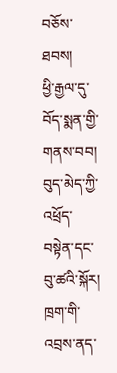བཅོས་ཐབས།
ཕྱི་རྒྱལ་དུ་བོད་སྨན་གྱི་གནས་བབ།
བུད་མེད་ཀྱི་འཕྲོད་བསྟེན་དང་བུ་ཚའི་སྐོར།
ཁྲག་གི་འབྲས་ནད་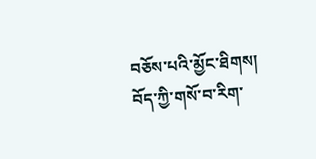བཅོས་པའི་མྱོང་ཐིགས།
བོད་ཀྱི་གསོ་བ་རིག་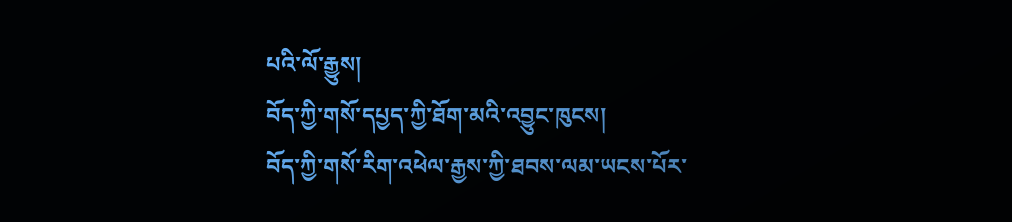པའི་ལོ་རྒྱུས།
བོད་ཀྱི་གསོ་དཔྱད་ཀྱི་ཐོག་མའི་འབྱུང་ཁུངས།
བོད་ཀྱི་གསོ་རིག་འཕེལ་རྒྱས་ཀྱི་ཐབས་ལམ་ཡངས་པོར་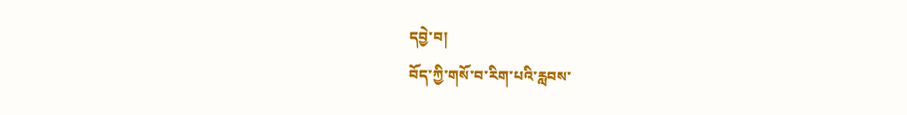དབྱེ་བ།
བོད་ཀྱི་གསོ་བ་རིག་པའི་རླབས་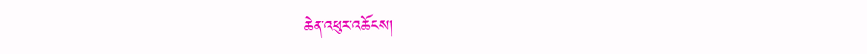ཆེན་འཕུར་འཆོངས།